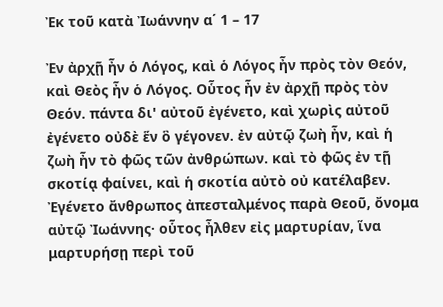Ἐκ τοῦ κατὰ Ἰωάννην α΄ 1 – 17

Ἐν ἀρχῇ ἦν ὁ Λόγος, καὶ ὁ Λόγος ἦν πρὸς τὸν Θεόν, καὶ Θεὸς ἦν ὁ Λόγος. Οὗτος ἦν ἐν ἀρχῇ πρὸς τὸν Θεόν. πάντα δι' αὐτοῦ ἐγένετο, καὶ χωρὶς αὐτοῦ ἐγένετο οὐδὲ ἕν ὃ γέγονεν. ἐν αὐτῷ ζωὴ ἦν, καὶ ἡ ζωὴ ἦν τὸ φῶς τῶν ἀνθρώπων. καὶ τὸ φῶς ἐν τῇ σκοτίᾳ φαίνει, καὶ ἡ σκοτία αὐτὸ οὐ κατέλαβεν. Ἐγένετο ἄνθρωπος ἀπεσταλμένος παρὰ Θεοῦ, ὄνομα αὐτῷ Ἰωάννης· οὗτος ἦλθεν εἰς μαρτυρίαν, ἵνα μαρτυρήσῃ περὶ τοῦ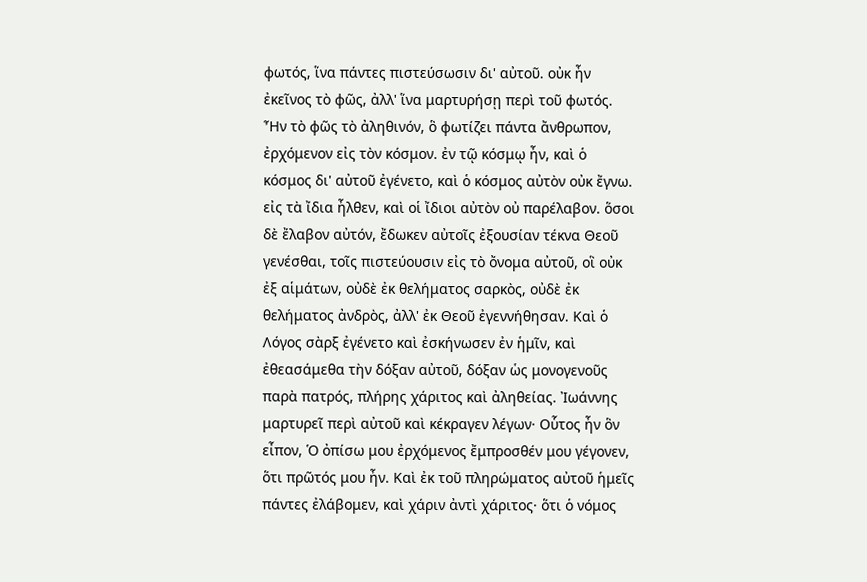φωτός, ἵνα πάντες πιστεύσωσιν δι' αὐτοῦ. οὐκ ἦν ἐκεῖνος τὸ φῶς, ἀλλ' ἵνα μαρτυρήσῃ περὶ τοῦ φωτός. Ἦν τὸ φῶς τὸ ἀληθινόν, ὃ φωτίζει πάντα ἄνθρωπον, ἐρχόμενον εἰς τὸν κόσμον. ἐν τῷ κόσμῳ ἦν, καὶ ὁ κόσμος δι' αὐτοῦ ἐγένετο, καὶ ὁ κόσμος αὐτὸν οὐκ ἔγνω. εἰς τὰ ἴδια ἦλθεν, καὶ οἱ ἴδιοι αὐτὸν οὐ παρέλαβον. ὅσοι δὲ ἔλαβον αὐτόν, ἔδωκεν αὐτοῖς ἐξουσίαν τέκνα Θεοῦ γενέσθαι, τοῖς πιστεύουσιν εἰς τὸ ὄνομα αὐτοῦ, οἳ οὐκ ἐξ αἱμάτων, οὐδὲ ἐκ θελήματος σαρκὸς, οὐδὲ ἐκ θελήματος ἀνδρὸς, ἀλλ' ἐκ Θεοῦ ἐγεννήθησαν. Καὶ ὁ Λόγος σὰρξ ἐγένετο καὶ ἐσκήνωσεν ἐν ἡμῖν, καὶ ἐθεασάμεθα τὴν δόξαν αὐτοῦ, δόξαν ὡς μονογενοῦς παρὰ πατρός, πλήρης χάριτος καὶ ἀληθείας. Ἰωάννης μαρτυρεῖ περὶ αὐτοῦ καὶ κέκραγεν λέγων· Οὗτος ἦν ὃν εἶπον, Ὁ ὀπίσω μου ἐρχόμενος ἔμπροσθέν μου γέγονεν, ὅτι πρῶτός μου ἦν. Καὶ ἐκ τοῦ πληρώματος αὐτοῦ ἡμεῖς πάντες ἐλάβομεν, καὶ χάριν ἀντὶ χάριτος· ὅτι ὁ νόμος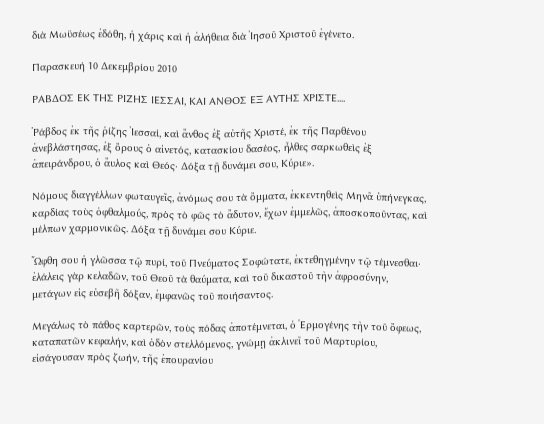διὰ Μωϋσέως ἐδόθη, ἡ χάρις καὶ ἡ ἀλήθεια διὰ Ἰησοῦ Χριστοῦ ἐγένετο.

Παρασκευή 10 Δεκεμβρίου 2010

ΡΑΒΔΟΣ ΕΚ ΤΗΣ ΡΙΖΗΣ ΙΕΣΣΑΙ, ΚΑΙ ΑΝΘΟΣ ΕΞ ΑΥΤΗΣ ΧΡΙΣΤΕ....

Ῥάβδος ἐκ τῆς ῥίζης Ἰεσσαί, καὶ ἄνθος ἐξ αὐτῆς Χριστέ, ἐκ τῆς Παρθένου ἀνεβλάστησας, ἐξ ὄρους ὁ αἰνετός, κατασκίου δασέος, ἦλθες σαρκωθεὶς ἐξ ἀπειράνδρου, ὁ ἄυλος καὶ Θεός· Δόξα τῇ δυνάμει σου, Κύριε».

Νόμους διαγγέλλων φωταυγεῖς, ἀνόμως σου τὰ ὄμματα, ἐκκεντηθεὶς Μηνᾶ ὑπήνεγκας, καρδίας τοὺς ὀφθαλμούς, πρὸς τὸ φῶς τὸ ἄδυτον, ἔχων ἐμμελῶς, ἀποσκοποῦντας, καὶ μέλπων χαρμονικῶς. Δόξα τῇ δυνάμει σου Κύριε.

Ὤφθη σου ἡ γλῶσσα τῷ πυρί, τοῦ Πνεύματος Σοφώτατε, ἐκτεθηγμένην τῷ τέμνεσθαι· ἐλάλεις γὰρ κελαδῶν, τοῦ Θεοῦ τὰ θαύματα, καὶ τοῦ δικαστοῦ τὴν ἀφροσύνην, μετάγων εἰς εὐσεβῆ δόξαν, ἐμφανῶς τοῦ ποιήσαντος.

Μεγάλως τὸ πάθος καρτερῶν, τοὺς πόδας ἀποτέμνεται, ὁ Ἑρμογένης τὴν τοῦ ὄφεως, καταπατῶν κεφαλήν, καὶ ὁδὸν στελλόμενος, γνώμῃ ἀκλινεῖ τοῦ Μαρτυρίου, εἰσάγουσαν πρὸς ζωήν, τῆς ἐπουρανίου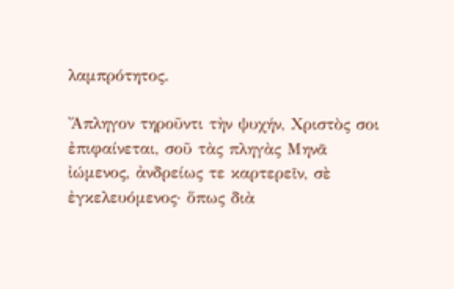λαμπρότητος.

Ἄπληγον τηροῦντι τὴν ψυχήν, Χριστὸς σοι ἐπιφαίνεται, σοῦ τὰς πληγὰς Μηνᾶ ἰώμενος, ἀνδρείως τε καρτερεῖν, σὲ ἐγκελευόμενος· ὅπως διὰ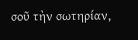σοῦ τὴν σωτηρίαν,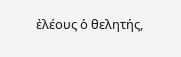ἐλέους ὁ θελητής,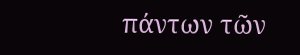πάντων τῶν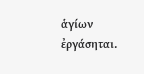ἁγίων ἐργάσηται.